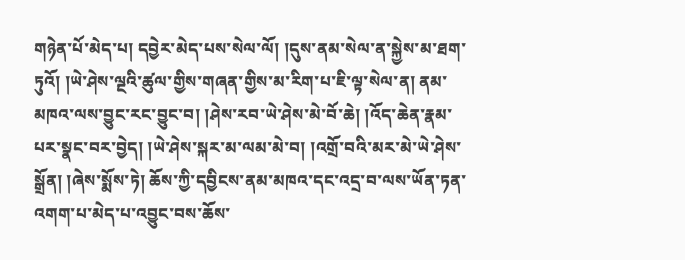གཉེན་པོ་མེད་པ། དབྱེར་མེད་པས་སེལ་ལོ། །དུས་ནམ་སེལ་ན་སྐྱེས་མ་ཐག་ཏུའོ། །ཡེ་ཤེས་ལྔའི་ཚུལ་གྱིས་གཞན་གྱིས་མ་རིག་པ་ཇི་ལྟ་སེལ་ན། ནམ་མཁའ་ལས་བྱུང་རང་བྱུང་བ། །ཤེས་རབ་ཡེ་ཤེས་མེ་བོ་ཆེ། །འོད་ཆེན་རྣམ་པར་སྣང་བར་བྱེད། །ཡེ་ཤེས་སྐར་མ་ལམ་མེ་བ། །འགྲོ་བའི་མར་མེ་ཡེ་ཤེས་སྒྲོན། །ཞེས་སྨོས་ཏེ། ཆོས་ཀྱི་དབྱིངས་ནམ་མཁའ་དང་འདྲ་བ་ལས་ཡོན་ཏན་འགག་པ་མེད་པ་འབྱུང་བས་ཆོས་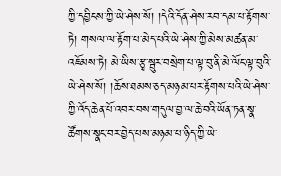ཀྱི་དབྱིངས་ཀྱི་ཡེ་ཤེས་སོ། །དེའི་དོན་ཤེས་རབ་དམ་པ་རྟོགས་ཏེ། གསལ་ལ་རྟོག་པ་མེད་པའི་ཡེ་ཤེས་ཀྱི་མེས་མཚན་མ་འཇོམས་ཏེ། མེ་ཡིས་རྩྭ་སྦུར་བསྲེག་པ་ལྟ་བུ་ནི་མེ་ལོང་ལྟ་བུའི་ཡེ་ཤེས་སོ། །ཆོས་ཐམས་ཅད་མཉམ་པར་རྟོགས་པའི་ཡེ་ཤེས་ཀྱི་འོད་ཆེན་པོ་འབར་བས་གདུལ་བྱ་ལ་ཆེ་བའི་ཡོན་ཏན་སྣ་ཚོགས་སྣང་བར་བྱེད་པས་མཉམ་པ་ཉིད་ཀྱི་ཡེ་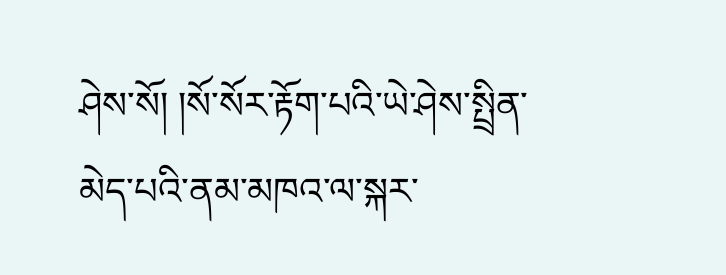ཤེས་སོ། །སོ་སོར་རྟོག་པའི་ཡེ་ཤེས་སྤྲིན་མེད་པའི་ནམ་མཁའ་ལ་སྐར་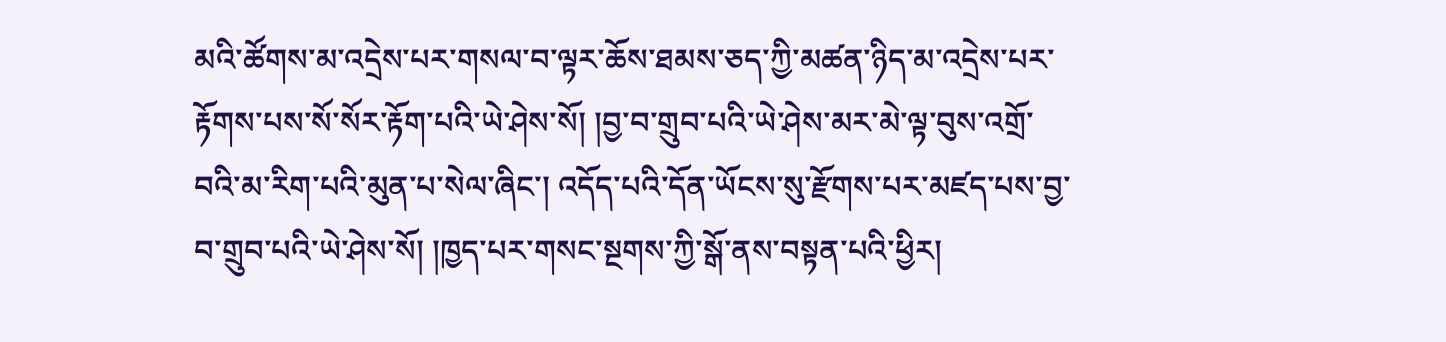མའི་ཚོགས་མ་འདྲེས་པར་གསལ་བ་ལྟར་ཆོས་ཐམས་ཅད་ཀྱི་མཚན་ཉིད་མ་འདྲེས་པར་རྟོགས་པས་སོ་སོར་རྟོག་པའི་ཡེ་ཤེས་སོ། །བྱ་བ་གྲུབ་པའི་ཡེ་ཤེས་མར་མེ་ལྟ་བུས་འགྲོ་བའི་མ་རིག་པའི་མུན་པ་སེལ་ཞིང་། འདོད་པའི་དོན་ཡོངས་སུ་རྫོགས་པར་མཛད་པས་བྱ་བ་གྲུབ་པའི་ཡེ་ཤེས་སོ། །ཁྱད་པར་གསང་སྔགས་ཀྱི་སྒོ་ནས་བསྟན་པའི་ཕྱིར།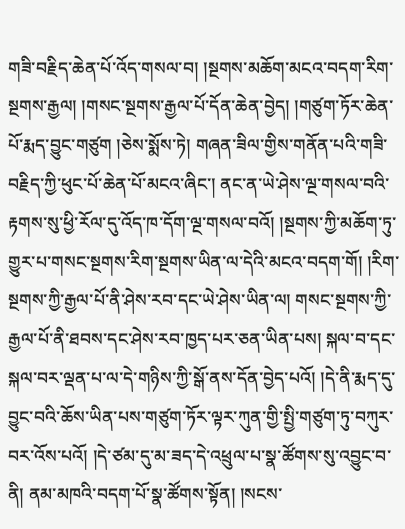གཟི་བརྗིད་ཆེན་པོ་འོད་གསལ་བ། །སྔགས་མཆོག་མངའ་བདག་རིག་སྔགས་རྒྱལ། །གསང་སྔགས་རྒྱལ་པོ་དོན་ཆེན་བྱེད། །གཙུག་ཏོར་ཆེན་པོ་རྨད་བྱུང་གཙུག །ཅེས་སྨོས་ཏེ། གཞན་ཟིལ་གྱིས་གནོན་པའི་གཟི་བརྗིད་ཀྱི་ཕུང་པོ་ཆེན་པོ་མངའ་ཞིང་། ནང་ན་ཡེ་ཤེས་ལྔ་གསལ་བའི་རྟགས་སུ་ཕྱི་རོལ་དུ་འོད་ཁ་དོག་ལྔ་གསལ་བའོ། །སྔགས་ཀྱི་མཆོག་ཏུ་གྱུར་པ་གསང་སྔགས་རིག་སྔགས་ཡིན་ལ་དེའི་མངའ་བདག་གོ། །རིག་སྔགས་ཀྱི་རྒྱལ་པོ་ནི་ཤེས་རབ་དང་ཡེ་ཤེས་ཡིན་ལ། གསང་སྔགས་ཀྱི་རྒྱལ་པོ་ནི་ཐབས་དང་ཤེས་རབ་ཁྱད་པར་ཅན་ཡིན་པས། སྐལ་བ་དང་སྐལ་བར་ལྡན་པ་ལ་དེ་གཉིས་ཀྱི་སྒོ་ནས་དོན་བྱེད་པའོ། །དེ་ནི་རྨད་དུ་བྱུང་བའི་ཆོས་ཡིན་པས་གཙུག་ཏོར་ལྟར་ཀུན་གྱི་སྤྱི་གཙུག་ཏུ་བཀུར་བར་འོས་པའོ། །དེ་ཙམ་དུ་མ་ཟད་དེ་འཕྲུལ་པ་སྣ་ཚོགས་སུ་འབྱུང་བ་ནི། ནམ་མཁའི་བདག་པོ་སྣ་ཚོགས་སྟོན། །སངས་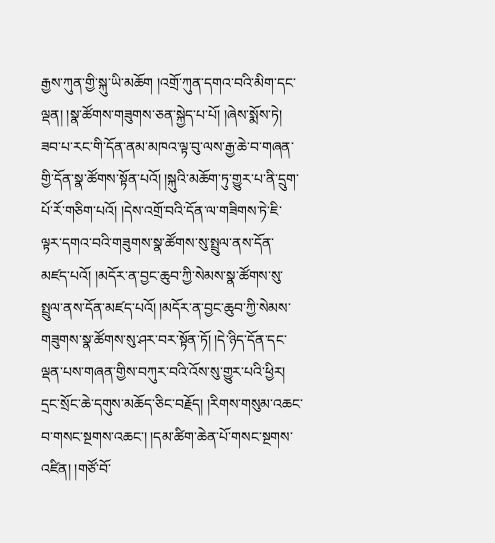རྒྱས་ཀུན་གྱི་སྐུ་ཡི་མཆོག །འགྲོ་ཀུན་དགའ་བའི་མིག་དང་ལྡན། །སྣ་ཚོགས་གཟུགས་ཅན་སྐྱེད་པ་པོ། །ཞེས་སྨོས་ཏེ། ཟབ་པ་རང་གི་དོན་ནམ་མཁའ་ལྟ་བུ་ལས་རྒྱ་ཆེ་བ་གཞན་གྱི་དོན་སྣ་ཚོགས་སྟོན་པའོ། །སྐུའི་མཆོག་ཏུ་གྱུར་པ་ནི་དྲུག་པོ་རོ་གཅིག་པའོ། །དེས་འགྲོ་བའི་དོན་ལ་གཟིགས་ཏེ་ཇི་ལྟར་དགའ་བའི་གཟུགས་སྣ་ཚོགས་སུ་སྤྲུལ་ནས་དོན་མཛད་པའོ། །མདོར་ན་བྱང་ཆུབ་ཀྱི་སེམས་སྣ་ཚོགས་སུ་སྤྲུལ་ནས་དོན་མཛད་པའོ། །མདོར་ན་བྱང་ཆུབ་ཀྱི་སེམས་གཟུགས་སྣ་ཚོགས་སུ་ཤར་བར་སྟོན་ཏོ། །དེ་ཉིད་དོན་དང་ལྡན་པས་གཞན་གྱིས་བཀུར་བའི་འོས་སུ་གྱུར་པའི་ཕྱིར། དྲང་སྲོང་ཆེ་དགུས་མཆོད་ཅིང་བརྗོད། །རིགས་གསུམ་འཆང་བ་གསང་སྔགས་འཆང་། །དམ་ཚིག་ཆེན་པོ་གསང་སྔགས་འཛིན། །གཙོ་བོ་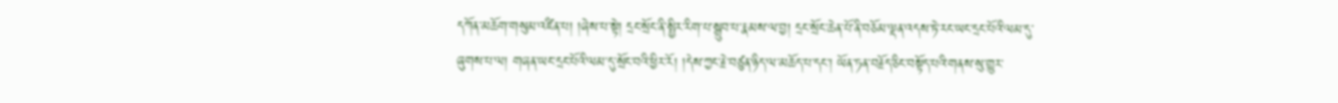དཀོན་མཆོག་གསུམ་འཛིན་པ། །ཞེས་པ་སྟེ། དྲང་སྲོང་ནི་སྤྱིར་རིག་པ་སྒྲུབ་པ་རྣམས་ལ་བྱ། དྲང་སྲོང་ཆེན་པོ་ནི་བཅོམ་ལྡན་འདས་ཏེ་རང་ཡང་དྲང་པོའི་ལམ་དུ་ཞུགས་པ་ལ། གཞན་ཡང་དྲང་པོའི་ལམ་དུ་སྲོང་བའི་ཕྱིར་རོ། །དེས་ཀྱང་རྗེ་བཙུན་ཉིད་ལ་མཆོད་པ་དང་། ཡོན་ཏན་བརྗོད་ཅིང་བསྟོད་པའི་གནས་སུ་གྱུར་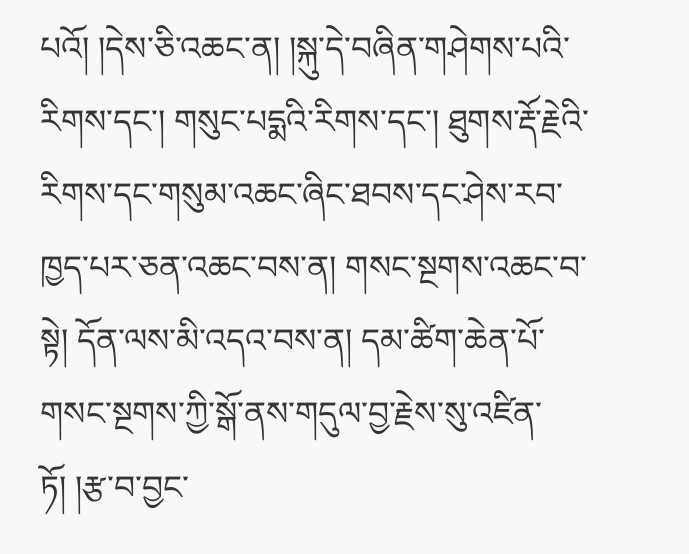པའོ། །དེས་ཅི་འཆང་ན། །སྐུ་དེ་བཞིན་གཤེགས་པའི་རིགས་དང་། གསུང་པདྨའི་རིགས་དང་། ཐུགས་རྡོ་རྗེའི་རིགས་དང་གསུམ་འཆང་ཞིང་ཐབས་དང་ཤེས་རབ་ཁྱད་པར་ཅན་འཆང་བས་ན། གསང་སྔགས་འཆང་བ་སྟེ། དོན་ལས་མི་འདའ་བས་ན། དམ་ཚིག་ཆེན་པོ་གསང་སྔགས་ཀྱི་སྒོ་ནས་གདུལ་བྱ་རྗེས་སུ་འཛིན་ཏོ། །རྩ་བ་བྱང་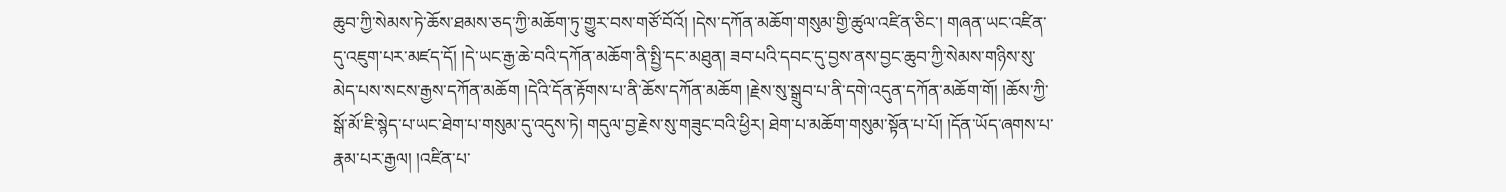ཆུབ་ཀྱི་སེམས་ཏེ་ཆོས་ཐམས་ཅད་ཀྱི་མཆོག་ཏུ་གྱུར་བས་གཙོ་བོའོ། །དེས་དཀོན་མཆོག་གསུམ་གྱི་ཚུལ་འཛིན་ཅིང་། གཞན་ཡང་འཛིན་དུ་འཇུག་པར་མཛད་དོ། །དེ་ཡང་རྒྱ་ཆེ་བའི་དཀོན་མཆོག་ནི་སྤྱི་དང་མཐུན། ཟབ་པའི་དབང་དུ་བྱས་ནས་བྱང་ཆུབ་ཀྱི་སེམས་གཉིས་སུ་མེད་པས་སངས་རྒྱས་དཀོན་མཆོག །དེའི་དོན་རྟོགས་པ་ནི་ཆོས་དཀོན་མཆོག །རྗེས་སུ་སྒྲུབ་པ་ནི་དགེ་འདུན་དཀོན་མཆོག་གོ། །ཆོས་ཀྱི་སྒོ་མོ་ཇི་སྙེད་པ་ཡང་ཐེག་པ་གསུམ་དུ་འདུས་ཏེ། གདུལ་བྱ་རྗེས་སུ་གཟུང་བའི་ཕྱིར། ཐེག་པ་མཆོག་གསུམ་སྟོན་པ་པོ། །དོན་ཡོད་ཞགས་པ་རྣམ་པར་རྒྱལ། །འཛིན་པ་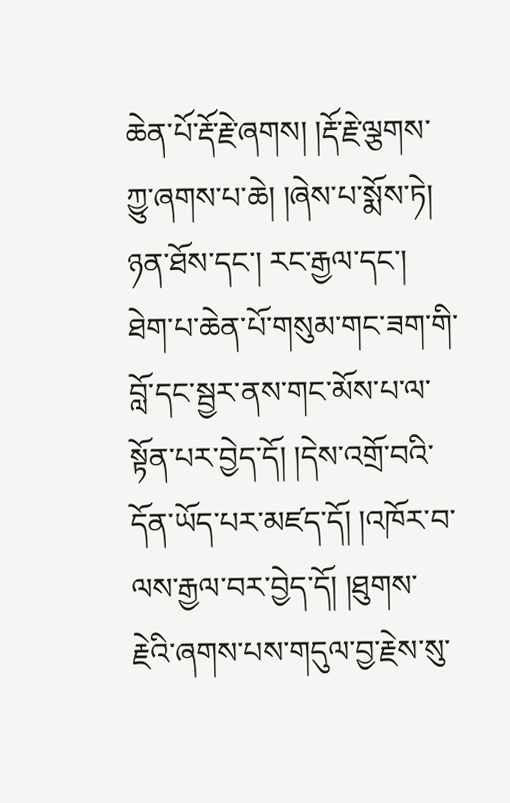ཆེན་པོ་རྡོ་རྗེ་ཞགས། །རྡོ་རྗེ་ལྕགས་ཀྱུ་ཞགས་པ་ཆེ། །ཞེས་པ་སྨོས་ཏེ། ཉན་ཐོས་དང་། རང་རྒྱལ་དང་། ཐེག་པ་ཆེན་པོ་གསུམ་གང་ཟག་གི་བློ་དང་སྦྱར་ནས་གང་མོས་པ་ལ་སྟོན་པར་བྱེད་དོ། །དེས་འགྲོ་བའི་དོན་ཡོད་པར་མཛད་དོ། །འཁོར་བ་ལས་རྒྱལ་བར་བྱེད་དོ། །ཐུགས་རྗེའི་ཞགས་པས་གདུལ་བྱ་རྗེས་སུ་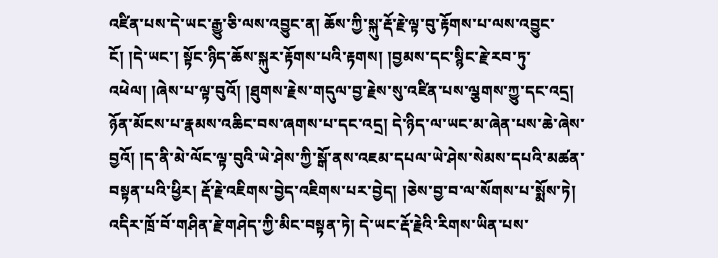འཛིན་པས་དེ་ཡང་རྒྱུ་ཅི་ལས་འབྱུང་ན། ཆོས་ཀྱི་སྐུ་རྡོ་རྗེ་ལྟ་བུ་རྟོགས་པ་ལས་འབྱུང་ངོ། །དེ་ཡང་། སྟོང་ཉིད་ཆོས་སྐུར་རྟོགས་པའི་རྟགས། །བྱམས་དང་སྙིང་རྗེ་རབ་ཏུ་འཕེལ། །ཞེས་པ་ལྟ་བུའོ། །ཐུགས་རྗེས་གདུལ་བྱ་རྗེས་སུ་འཛིན་པས་ལྕགས་ཀྱུ་དང་འདྲ། ཉོན་མོངས་པ་རྣམས་འཆིང་བས་ཞགས་པ་དང་འདྲ། དེ་ཉིད་ལ་ཡང་མ་ཞེན་པས་ཆེ་ཞེས་བྱའོ། །ད་ནི་མེ་ལོང་ལྟ་བུའི་ཡེ་ཤེས་ཀྱི་སྒོ་ནས་འཇམ་དཔལ་ཡེ་ཤེས་སེམས་དཔའི་མཚན་བསྟན་པའི་ཕྱིར། རྡོ་རྗེ་འཇིགས་བྱེད་འཇིགས་པར་བྱེད། །ཅེས་བྱ་བ་ལ་སོགས་པ་སྨོས་ཏེ། འདིར་ཁྲོ་བོ་གཤིན་རྗེ་གཤེད་ཀྱི་མིང་བསྟན་ཏེ། དེ་ཡང་རྡོ་རྗེའི་རིགས་ཡིན་པས་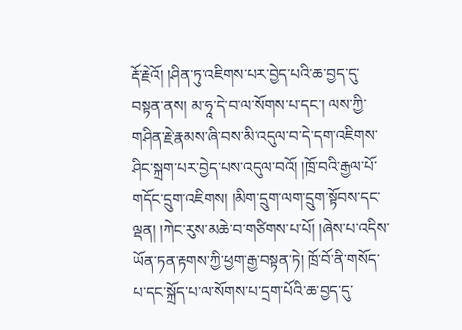རྡོ་རྗེའོ། །ཤིན་ཏུ་འཇིགས་པར་བྱེད་པའི་ཆ་བྱད་དུ་བསྟན་ནས། མ་ཧཱ་དེ་བ་ལ་སོགས་པ་དང་། ལས་ཀྱི་གཤིན་རྗེ་རྣམས་ཞི་བས་མི་འདུལ་བ་དེ་དག་འཇིགས་ཤིང་སྐྲག་པར་བྱེད་པས་འདུལ་བའོ། །ཁྲོ་བའི་རྒྱལ་པོ་གདོང་དྲུག་འཇིགས། །མིག་དྲུག་ལག་དྲུག་སྟོབས་དང་ལྡན། །ཀེང་རུས་མཆེ་བ་གཙིགས་པ་པོ། །ཞེས་པ་འདིས་ཡོན་ཏན་རྟགས་ཀྱི་ཕྱག་རྒྱ་བསྟན་ཏེ། ཁྲོ་བོ་ནི་གསོད་པ་དང་སྐྲོད་པ་ལ་སོགས་པ་དྲག་པོའི་ཆ་བྱད་དུ་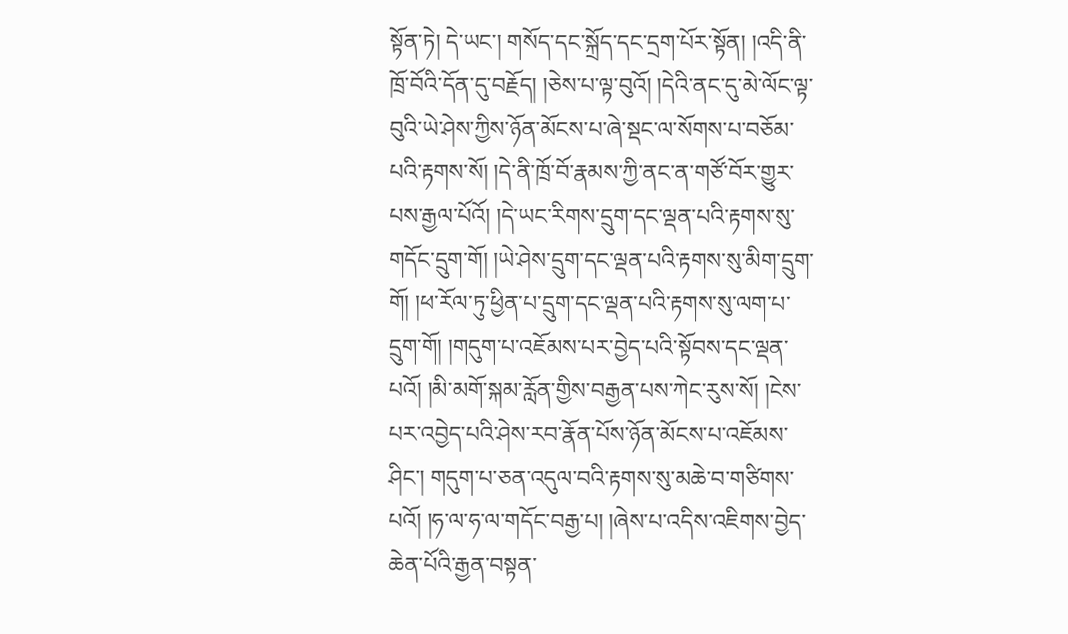སྟོན་ཏེ། དེ་ཡང་། གསོད་དང་སྐྲོད་དང་དྲག་པོར་སྟོན། །འདི་ནི་ཁྲོ་བོའི་དོན་དུ་བརྗོད། །ཅེས་པ་ལྟ་བུའོ། །དེའི་ནང་དུ་མེ་ལོང་ལྟ་བུའི་ཡེ་ཤེས་ཀྱིས་ཉོན་མོངས་པ་ཞེ་སྡང་ལ་སོགས་པ་བཅོམ་པའི་རྟགས་སོ། །དེ་ནི་ཁྲོ་བོ་རྣམས་ཀྱི་ནང་ན་གཙོ་བོར་གྱུར་པས་རྒྱལ་པོའོ། །དེ་ཡང་རིགས་དྲུག་དང་ལྡན་པའི་རྟགས་སུ་གདོང་དྲུག་གོ། །ཡེ་ཤེས་དྲུག་དང་ལྡན་པའི་རྟགས་སུ་མིག་དྲུག་གོ། །ཕ་རོལ་ཏུ་ཕྱིན་པ་དྲུག་དང་ལྡན་པའི་རྟགས་སུ་ལག་པ་དྲུག་གོ། །གདུག་པ་འཇོམས་པར་བྱེད་པའི་སྟོབས་དང་ལྡན་པའོ། །མི་མགོ་སྐམ་རློན་གྱིས་བརྒྱན་པས་ཀེང་རུས་སོ། །ངེས་པར་འབྱེད་པའི་ཤེས་རབ་རྣོན་པོས་ཉོན་མོངས་པ་འཇོམས་ཤིང་། གདུག་པ་ཅན་འདུལ་བའི་རྟགས་སུ་མཆེ་བ་གཙིགས་པའོ། །ཧ་ལ་ཧ་ལ་གདོང་བརྒྱ་པ། །ཞེས་པ་འདིས་འཇིགས་བྱེད་ཆེན་པོའི་རྒྱན་བསྟན་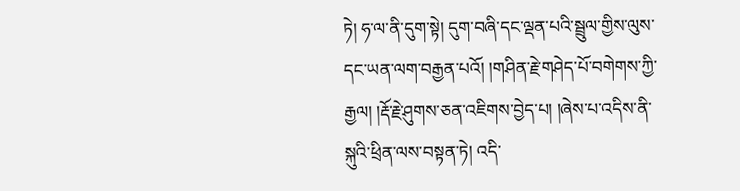ཏེ། ཧ་ལ་ནི་དུག་སྟེ། དུག་བཞི་དང་ལྡན་པའི་སྦྲུལ་གྱིས་ལུས་དང་ཡན་ལག་བརྒྱན་པའོ། །གཤིན་རྗེ་གཤེད་པོ་བགེགས་ཀྱི་རྒྱལ། །རྡོ་རྗེ་ཤུགས་ཅན་འཇིགས་བྱེད་པ། །ཞེས་པ་འདིས་ནི་སྐུའི་ཕྲིན་ལས་བསྟན་ཏེ། འདི་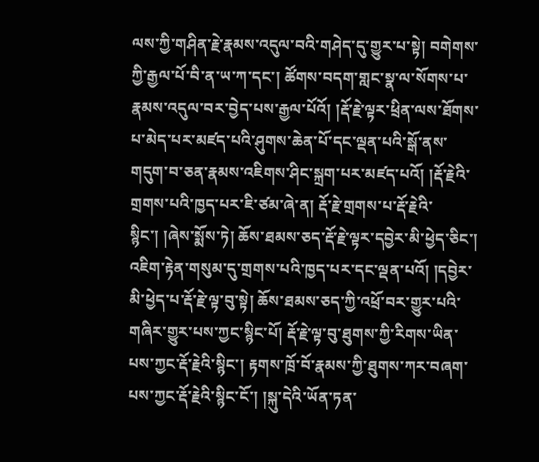ལས་ཀྱི་གཤིན་རྗེ་རྣམས་འདུལ་བའི་གཤེད་དུ་གྱུར་པ་སྟེ། བགེགས་ཀྱི་རྒྱལ་པོ་བི་ན་ཡ་ཀ་དང་། ཚོགས་བདག་གླང་སྣ་ལ་སོགས་པ་རྣམས་འདུལ་བར་བྱེད་པས་རྒྱལ་པོའོ། །རྡོ་རྗེ་ལྟར་ཕྲིན་ལས་ཐོགས་པ་མེད་པར་མཛད་པའི་ཤུགས་ཆེན་པོ་དང་ལྡན་པའི་སྒོ་ནས་གདུག་བ་ཅན་རྣམས་འཇིགས་ཤིང་སྐྲག་པར་མཛད་པའོ། །རྡོ་རྗེའི་གྲགས་པའི་ཁྱད་པར་ཇི་ཙམ་ཞེ་ན། རྡོ་རྗེ་གྲགས་པ་རྡོ་རྗེའི་སྙིང་། །ཞེས་སྨོས་ཏེ། ཆོས་ཐམས་ཅད་རྡོ་རྗེ་ལྟར་དབྱེར་མི་ཕྱེད་ཅིང་། འཇིག་རྟེན་གསུམ་དུ་གྲགས་པའི་ཁྱད་པར་དང་ལྡན་པའོ། །དབྱེར་མི་ཕྱེད་པ་རྡོ་རྗེ་ལྟ་བུ་སྟེ། ཆོས་ཐམས་ཅད་ཀྱི་འཕྲོ་བར་གྱུར་པའི་གཞིར་གྱུར་པས་ཀྱང་སྙིང་པོ། རྡོ་རྗེ་ལྟ་བུ་ཐུགས་ཀྱི་རིགས་ཡིན་པས་ཀྱང་རྡོ་རྗེའི་སྙིང་། རྟགས་ཁྲོ་བོ་རྣམས་ཀྱི་ཐུགས་ཀར་བཞག་པས་ཀྱང་རྡོ་རྗེའི་སྙིང་ངོ་། །སྐུ་དེའི་ཡོན་ཏན་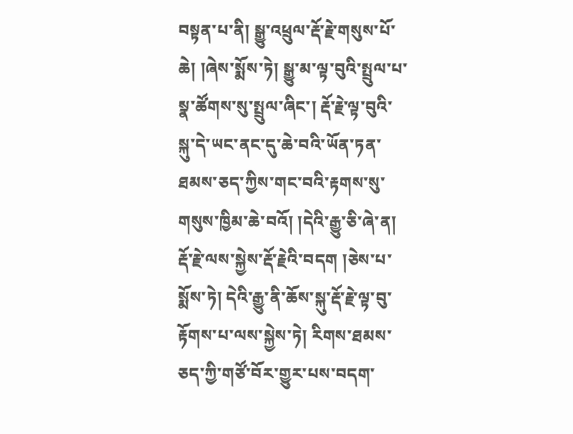བསྟན་པ་ནི། སྒྱུ་འཕྲུལ་རྡོ་རྗེ་གསུས་པོ་ཆེ། །ཞེས་སྨོས་ཏེ། སྒྱུ་མ་ལྟ་བུའི་སྤྲུལ་པ་སྣ་ཚོགས་སུ་སྤྲུལ་ཞིང་། རྡོ་རྗེ་ལྟ་བུའི་སྐུ་དེ་ཡང་ནང་དུ་ཆེ་བའི་ཡོན་ཏན་ཐམས་ཅད་ཀྱིས་གང་བའི་རྟགས་སུ་གསུས་ཁྱིམ་ཆེ་བའོ། །དེའི་རྒྱུ་ཅི་ཞེ་ན། རྡོ་རྗེ་ལས་སྐྱེས་རྡོ་རྗེའི་བདག །ཅེས་པ་སྨོས་ཏེ། དེའི་རྒྱུ་ནི་ཆོས་སྐུ་རྡོ་རྗེ་ལྟ་བུ་རྟོགས་པ་ལས་སྐྱེས་ཏེ། རིགས་ཐམས་ཅད་ཀྱི་གཙོ་བོར་གྱུར་པས་བདག་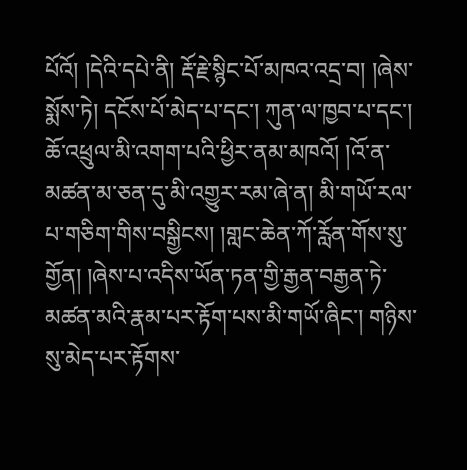པོའོ། །དེའི་དཔེ་ནི། རྡོ་རྗེ་སྙིང་པོ་མཁའ་འདྲ་བ། །ཞེས་སྨོས་ཏེ། དངོས་པོ་མེད་པ་དང་། ཀུན་ལ་ཁྱབ་པ་དང་། ཆོ་འཕྲུལ་མི་འགག་པའི་ཕྱིར་ནམ་མཁའོ། །འོ་ན་མཚན་མ་ཅན་དུ་མི་འགྱུར་རམ་ཞེ་ན། མི་གཡོ་རལ་པ་གཅིག་གིས་བསྒྱིངས། །གླང་ཆེན་ཀོ་རློན་གོས་སུ་གྱོན། །ཞེས་པ་འདིས་ཡོན་ཏན་གྱི་རྒྱན་བརྒྱན་ཏེ་མཚན་མའི་རྣམ་པར་རྟོག་པས་མི་གཡོ་ཞིང་། གཉིས་སུ་མེད་པར་རྟོགས་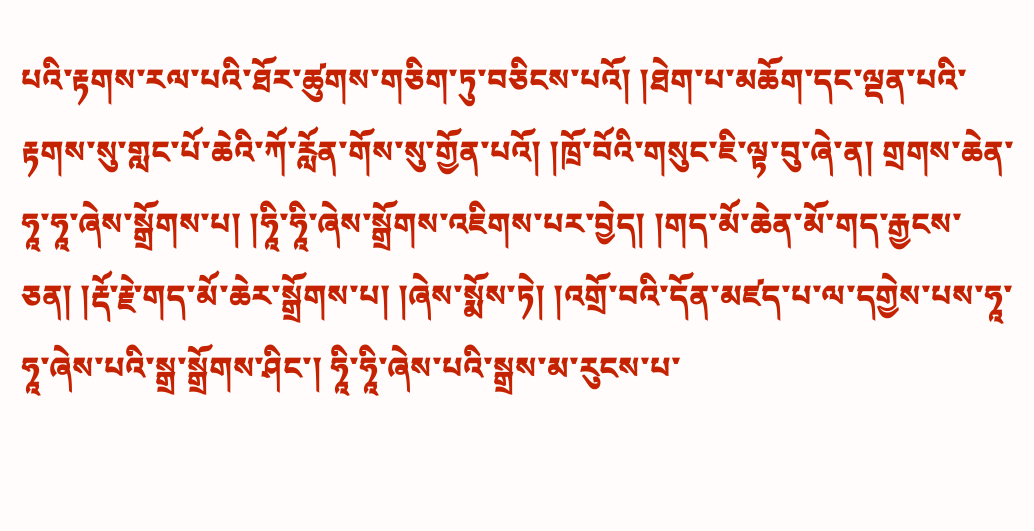པའི་རྟགས་རལ་པའི་ཐོར་ཚུགས་གཅིག་ཏུ་བཅིངས་པའོ། །ཐེག་པ་མཆོག་དང་ལྡན་པའི་རྟགས་སུ་གླང་པོ་ཆེའི་ཀོ་རློན་གོས་སུ་གྱོན་པའོ། །ཁྲོ་བོའི་གསུང་ཇི་ལྟ་བུ་ཞེ་ན། གྲགས་ཆེན་ཧཱ་ཧཱ་ཞེས་སྒྲོགས་པ། །ཧཱི་ཧཱི་ཞེས་སྒྲོགས་འཇིགས་པར་བྱེད། །གད་མོ་ཆེན་མོ་གད་རྒྱངས་ཅན། །རྡོ་རྗེ་གད་མོ་ཆེར་སྒྲོགས་པ། །ཞེས་སྨོས་ཏེ། །འགྲོ་བའི་དོན་མཛད་པ་ལ་དགྱེས་པས་ཧཱ་ཧཱ་ཞེས་པའི་སྒྲ་སྒྲོགས་ཤིང་། ཧཱི་ཧཱི་ཞེས་པའི་སྒྲས་མ་རུངས་པ་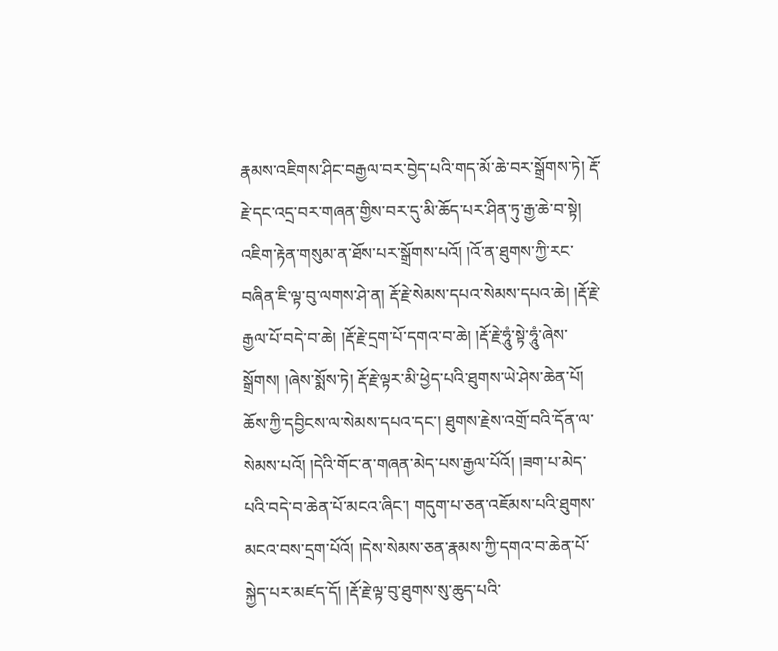རྣམས་འཇིགས་ཤིང་བརྒྱལ་བར་བྱེད་པའི་གད་མོ་ཆེ་བར་སྒྲོགས་ཏེ། རྡོ་རྗེ་དང་འདྲ་བར་གཞན་གྱིས་བར་དུ་མི་ཆོད་པར་ཤིན་ཏུ་རྒྱ་ཆེ་བ་སྟེ། འཇིག་རྟེན་གསུམ་ན་ཐོས་པར་སྒྲོགས་པའོ། །འོ་ན་ཐུགས་ཀྱི་རང་བཞིན་ཇི་ལྟ་བུ་ལགས་ཤེ་ན། རྡོ་རྗེ་སེམས་དཔའ་སེམས་དཔའ་ཆེ། །རྡོ་རྗེ་རྒྱལ་པོ་བདེ་བ་ཆེ། །རྡོ་རྗེ་དྲག་པོ་དགའ་བ་ཆེ། །རྡོ་རྗེ་ཧཱུཾ་སྟེ་ཧཱུཾ་ཞེས་སྒྲོགས། །ཞེས་སྨོས་ཏེ། རྡོ་རྗེ་ལྟར་མི་ཕྱེད་པའི་ཐུགས་ཡེ་ཤེས་ཆེན་པོ། ཆོས་ཀྱི་དབྱིངས་ལ་སེམས་དཔའ་དང་། ཐུགས་རྗེས་འགྲོ་བའི་དོན་ལ་སེམས་པའོ། །དེའི་གོང་ན་གཞན་མེད་པས་རྒྱལ་པོའོ། །ཟག་པ་མེད་པའི་བདེ་བ་ཆེན་པོ་མངའ་ཞིང་། གདུག་པ་ཅན་འཇོམས་པའི་ཐུགས་མངའ་བས་དྲག་པོའོ། །དེས་སེམས་ཅན་རྣམས་ཀྱི་དགའ་བ་ཆེན་པོ་སྐྱེད་པར་མཛད་དོ། །རྡོ་རྗེ་ལྟ་བུ་ཐུགས་སུ་ཆུད་པའི་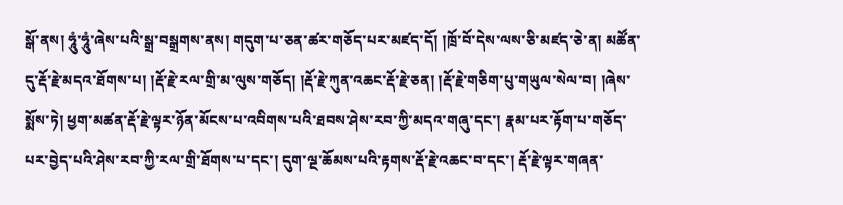སྒོ་ནས། ཧཱུཾ་ཧཱུཾ་ཞེས་པའི་སྒྲ་བསྒྲགས་ནས། གདུག་པ་ཅན་ཚར་གཅོད་པར་མཛད་དོ། །ཁྲོ་བོ་དེས་ལས་ཅི་མཛད་ཅེ་ན། མཚོན་དུ་རྡོ་རྗེ་མདའ་ཐོགས་པ། །རྡོ་རྗེ་རལ་གྲི་མ་ལུས་གཅོད། །རྡོ་རྗེ་ཀུན་འཆང་རྡོ་རྗེ་ཅན། །རྡོ་རྗེ་གཅིག་པུ་གཡུལ་སེལ་བ། །ཞེས་སྨོས་ཏེ། ཕྱག་མཚན་རྡོ་རྗེ་ལྟར་ཉོན་མོངས་པ་འབིགས་པའི་ཐབས་ཤེས་རབ་ཀྱི་མདའ་གཞུ་དང་། རྣམ་པར་རྟོག་པ་གཅོད་པར་བྱེད་པའི་ཤེས་རབ་ཀྱི་རལ་གྲི་ཐོགས་པ་དང་། དུག་ལྔ་ཆོམས་པའི་རྟགས་རྡོ་རྗེ་འཆང་བ་དང་། རྡོ་རྗེ་ལྟར་གཞན་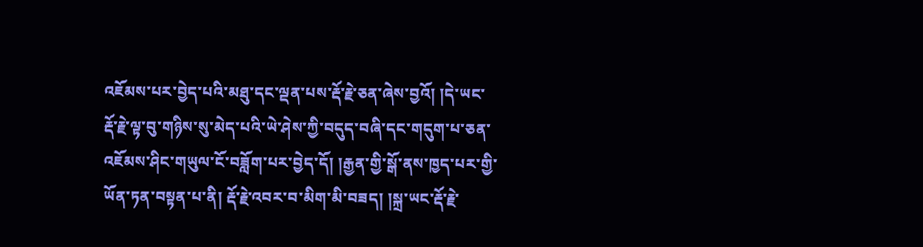འཇོམས་པར་བྱེད་པའི་མཐུ་དང་ལྡན་པས་རྡོ་རྗེ་ཅན་ཞེས་བྱའོ། །དེ་ཡང་རྡོ་རྗེ་ལྟ་བུ་གཉིས་སུ་མེད་པའི་ཡེ་ཤེས་ཀྱི་བདུད་བཞི་དང་གདུག་པ་ཅན་འཇོམས་ཤིང་གཡུལ་ངོ་བཟློག་པར་བྱེད་དོ། །རྒྱན་གྱི་སྒོ་ནས་ཁྱད་པར་གྱི་ཡོན་ཏན་བསྟན་པ་ནི། རྡོ་རྗེ་འབར་བ་མིག་མི་བཟད། །སྐྲ་ཡང་རྡོ་རྗེ་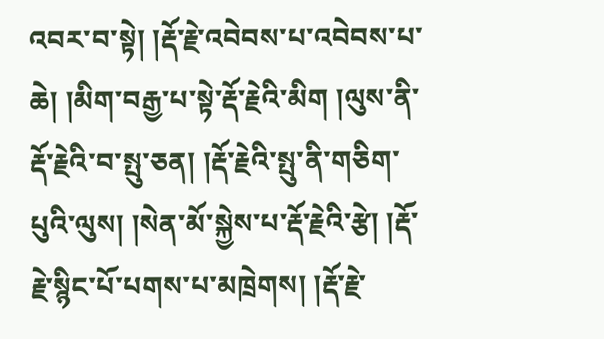འབར་བ་སྟེ། །རྡོ་རྗེ་འབེབས་པ་འབེབས་པ་ཆེ། །མིག་བརྒྱ་པ་སྟེ་རྡོ་རྗེའི་མིག །ལུས་ནི་རྡོ་རྗེའི་བ་སྤུ་ཅན། །རྡོ་རྗེའི་སྤུ་ནི་གཅིག་པུའི་ལུས། །སེན་མོ་སྐྱེས་པ་རྡོ་རྗེའི་རྩེ། །རྡོ་རྗེ་སྙིང་པོ་པགས་པ་མཁྲེགས། །རྡོ་རྗེ་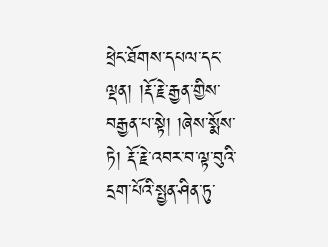ཕྲེང་ཐོགས་དཔལ་དང་ལྡན། །རྡོ་རྗེ་རྒྱན་གྱིས་བརྒྱན་པ་སྟེ། །ཞེས་སྨོས་ཏེ། རྡོ་རྗེ་འབར་བ་ལྟ་བུའི་དྲག་པོའི་སྤྱན་ཤིན་ཏུ་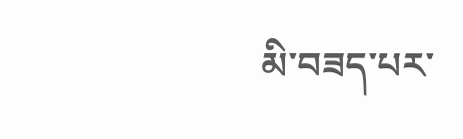མི་བཟད་པར་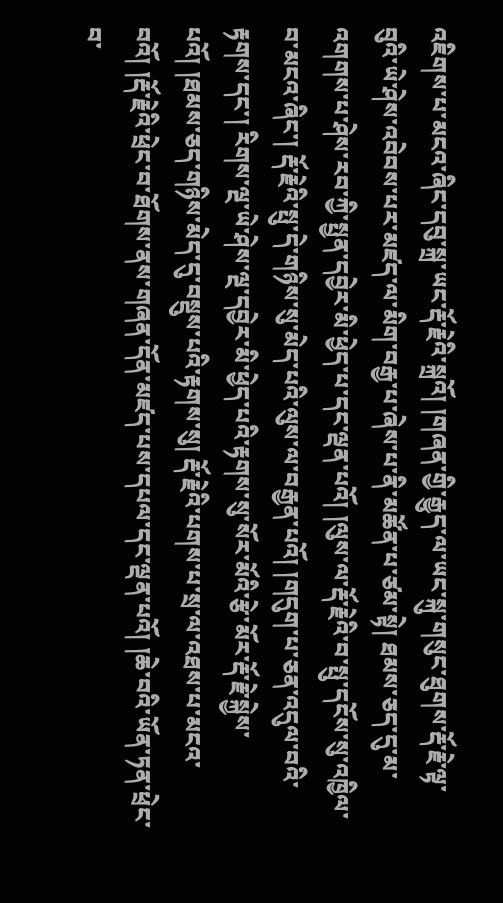འཇིགས་པ་མངའ་ཞིང་དབུ་སྐྲ་ཡང་རྡོ་རྗེའི་སྐྲའོ། །གཞན་གྱི་རྒྱུད་ལ་ཡང་སྐུ་གསུང་ཐུགས་རྡོ་རྗེ་ལྟ་བུའི་ཡེ་ཤེས་འབེབས་པར་མཛད་ལ་མིག་བརྒྱ་པ་ཞེས་པ་ནི་མཚོན་པ་ཙམ་སྟེ། ཐམས་ཅད་དུ་མ་འགགས་པ་ཤེས་རབ་ཀྱི་སྤྱན་དབྱེར་མི་ཕྱེད་པ་དང་ལྡན་པའོ། །ལུས་ལ་རྡོ་རྗེའི་བ་སྤུ་དངོས་སུ་འཁྱིལ་བ་མངའ་ཞིང་། རྡོ་རྗེའི་སྤུ་དེ་གཉིས་སུ་མེད་པའི་ལུས་ལ་བརྒྱན་པའོ། །གདུག་པ་ཅན་འདུལ་བའི་རྟགས་དང་། རིགས་ལྔ་ཡེ་ཤེས་ལྔ་དབྱེར་མི་ཕྱེད་པའི་རྟགས་སུ་སོར་མོའི་རྩེ་མོར་རྡོ་རྗེ་སྐྱེས་པའོ། །ཐམས་ཅད་གཉིས་མེད་དུ་བསྡུས་པའི་རྟགས་སུ། རྡོ་རྗེའི་པགས་པ་སྲ་ལ་འཐས་པ་མངའ་བའོ། །རྡོ་རྗེའི་ཕྲེང་བ་ཐོགས་ནས་གཞན་དོན་མཛད་པས་དཔལ་དང་ལྡན་པའོ། །ཆེ་བའི་ཡོན་ཏན་ཕྲེང་བ་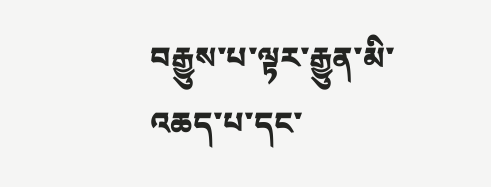བརྒྱུས་པ་ལྟར་རྒྱུན་མི་འཆད་པ་དང་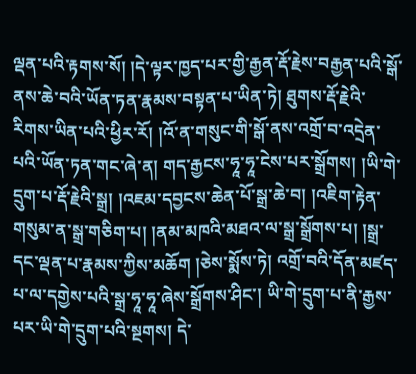ལྡན་པའི་རྟགས་སོ། །དེ་ལྟར་ཁྱད་པར་གྱི་རྒྱན་རྡོ་རྗེས་བརྒྱན་པའི་སྒོ་ནས་ཆེ་བའི་ཡོན་ཏན་རྣམས་བསྟན་པ་ཡིན་ཏེ། ཐུགས་རྡོ་རྗེའི་རིགས་ཡིན་པའི་ཕྱིར་རོ། །འོ་ན་གསུང་གི་སྒོ་ནས་འགྲོ་བ་འདྲེན་པའི་ཡོན་ཏན་གང་ཞེ་ན། གད་རྒྱངས་ཧཱ་ཧཱ་ངེས་པར་སྒྲོགས། །ཡི་གེ་དྲུག་པ་རྡོ་རྗེའི་སྒྲ། །འཇམ་དབྱངས་ཆེན་པོ་སྒྲ་ཆེ་བ། །འཇིག་རྟེན་གསུམ་ན་སྒྲ་གཅིག་པ། །ནམ་མཁའི་མཐའ་ལ་སྒྲ་སྒྲོགས་པ། །སྒྲ་དང་ལྡན་པ་རྣམས་ཀྱིས་མཆོག །ཅེས་སྨོས་ཏེ། འགྲོ་བའི་དོན་མཛད་པ་ལ་དགྱེས་པའི་སྒྲ་ཧཱ་ཧཱ་ཞེས་སྒྲོགས་ཤིང་། ཡི་གེ་དྲུག་པ་ནི་རྒྱས་པར་ཡི་གེ་དྲུག་པའི་སྔགས། དེ་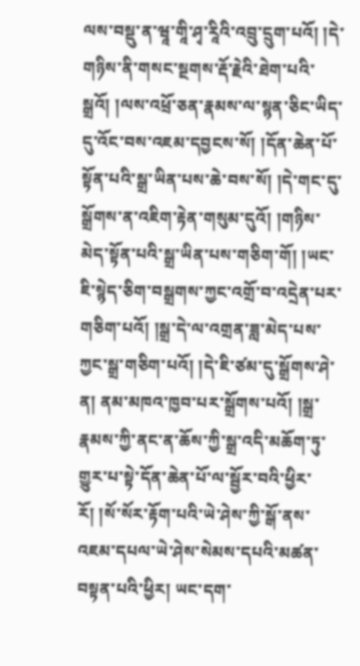ལས་བསྡུ་ན་ཝཱ་གཱི་ཤྭ་རཱིའི་འབྲུ་དྲུག་པའོ། །དེ་གཉིས་ནི་གསང་སྔགས་རྡོ་རྗེའི་ཐེག་པའི་སྒྲའོ། །ལས་འཕྲོ་ཅན་རྣམས་ལ་སྙན་ཅིང་ཡིད་དུ་འོང་བས་འཇམ་དབྱངས་སོ། །དོན་ཆེན་པོ་སྟོན་པའི་སྒྲ་ཡིན་པས་ཆེ་བས་སོ། །དེ་གང་དུ་སྒྲོགས་ན་འཇིག་རྟེན་གསུམ་དུའོ། །གཉིས་མེད་སྟོན་པའི་སྒྲ་ཡིན་པས་གཅིག་གོ། །ཡང་ཇི་སྙེད་ཅིག་བསྒྲགས་ཀྱང་འགྲོ་བ་འདྲེན་པར་གཅིག་པའོ། །སྒྲ་དེ་ལ་འགྲན་ཟླ་མེད་པས་ཀྱང་སྒྲ་གཅིག་པའོ། །དེ་ཇི་ཙམ་དུ་སྒྲོགས་ཤེ་ན། ནམ་མཁའ་ཁྱབ་པར་སྒྲོགས་པའོ། །སྒྲ་རྣམས་ཀྱི་ནང་ན་ཆོས་ཀྱི་སྒྲ་འདི་མཆོག་ཏུ་གྱུར་པ་སྟེ་དོན་ཆེན་པོ་ལ་སྦྱོར་བའི་ཕྱིར་རོ། །སོ་སོར་རྟོག་པའི་ཡེ་ཤེས་ཀྱི་སྒོ་ནས་འཇམ་དཔལ་ཡེ་ཤེས་སེམས་དཔའི་མཚན་བསྟན་པའི་ཕྱིར། ཡང་དག་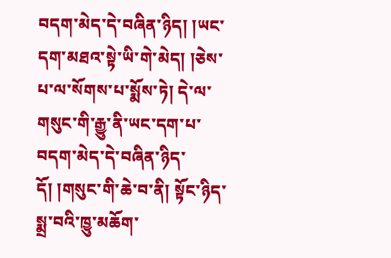བདག་མེད་དེ་བཞིན་ཉིད། །ཡང་དག་མཐའ་སྟེ་ཡི་གེ་མེད། །ཅེས་པ་ལ་སོགས་པ་སྨོས་ཏེ། དེ་ལ་གསུང་གི་རྒྱུ་ནི་ཡང་དག་པ་བདག་མེད་དེ་བཞིན་ཉིད་དོ། །གསུང་གི་ཆེ་བ་ནི། སྟོང་ཉིད་སྨྲ་བའི་ཁྱུ་མཆོག་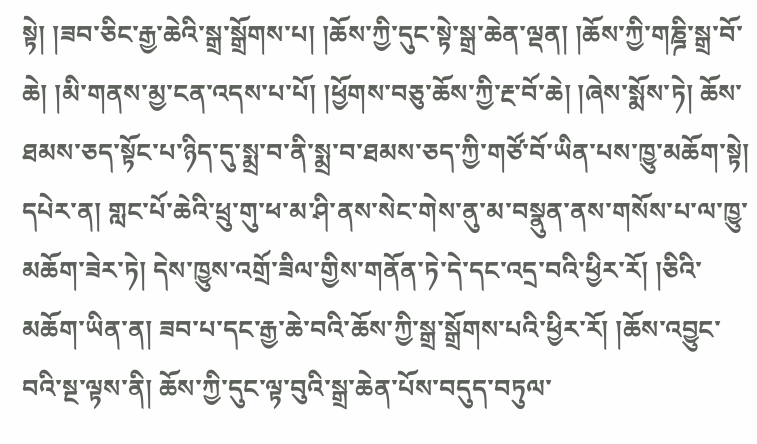སྟེ། །ཟབ་ཅིང་རྒྱ་ཆེའི་སྒྲ་སྒྲོགས་པ། །ཆོས་ཀྱི་དུང་སྟེ་སྒྲ་ཆེན་ལྡན། །ཆོས་ཀྱི་གཎྜི་སྒྲ་བོ་ཆེ། །མི་གནས་མྱ་ངན་འདས་པ་པོ། །ཕྱོགས་བཅུ་ཆོས་ཀྱི་རྔ་བོ་ཆེ། །ཞེས་སྨོས་ཏེ། ཆོས་ཐམས་ཅད་སྟོང་པ་ཉིད་དུ་སྨྲ་བ་ནི་སྨྲ་བ་ཐམས་ཅད་ཀྱི་གཙོ་བོ་ཡིན་པས་ཁྱུ་མཆོག་སྟེ། དཔེར་ན། གླང་པོ་ཆེའི་ཕྲུ་གུ་ཕ་མ་ཤི་ནས་སེང་གེས་ནུ་མ་བསྣུན་ནས་གསོས་པ་ལ་ཁྱུ་མཆོག་ཟེར་ཏེ། དེས་ཁྱུས་འགྲོ་ཟིལ་གྱིས་གནོན་ཏེ་དེ་དང་འདྲ་བའི་ཕྱིར་རོ། །ཅིའི་མཆོག་ཡིན་ན། ཟབ་པ་དང་རྒྱ་ཆེ་བའི་ཆོས་ཀྱི་སྒྲ་སྒྲོགས་པའི་ཕྱིར་རོ། །ཆོས་འབྱུང་བའི་སྔ་ལྟས་ནི། ཆོས་ཀྱི་དུང་ལྟ་བུའི་སྒྲ་ཆེན་པོས་བདུད་བཏུལ་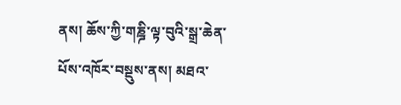ནས། ཆོས་ཀྱི་གཎྜི་ལྟ་བུའི་སྒྲ་ཆེན་པོས་འཁོར་བསྡུས་ནས། མཐའ་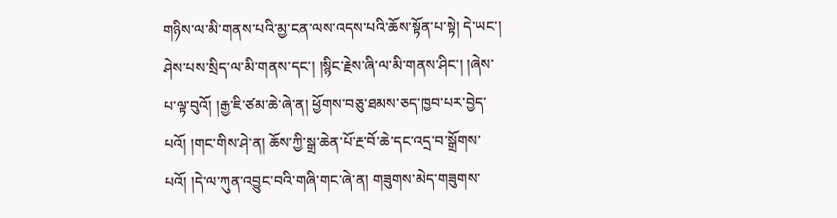གཉིས་ལ་མི་གནས་པའི་མྱ་ངན་ལས་འདས་པའི་ཆོས་སྟོན་པ་སྟེ། དེ་ཡང་། ཤེས་པས་སྲིད་ལ་མི་གནས་དང་། །སྙིང་རྗེས་ཞི་ལ་མི་གནས་ཤིང་། །ཞེས་པ་ལྟ་བུའོ། །རྒྱ་ཇི་ཙམ་ཆེ་ཞེ་ན། ཕྱོགས་བཅུ་ཐམས་ཅད་ཁྱབ་པར་བྱེད་པའོ། །གང་གིས་ཤེ་ན། ཆོས་ཀྱི་སྒྲ་ཆེན་པོ་རྔ་བོ་ཆེ་དང་འདྲ་བ་སྒྲོགས་པའོ། །དེ་ལ་ཀུན་འབྱུང་བའི་གཞི་གང་ཞེ་ན། གཟུགས་མེད་གཟུགས་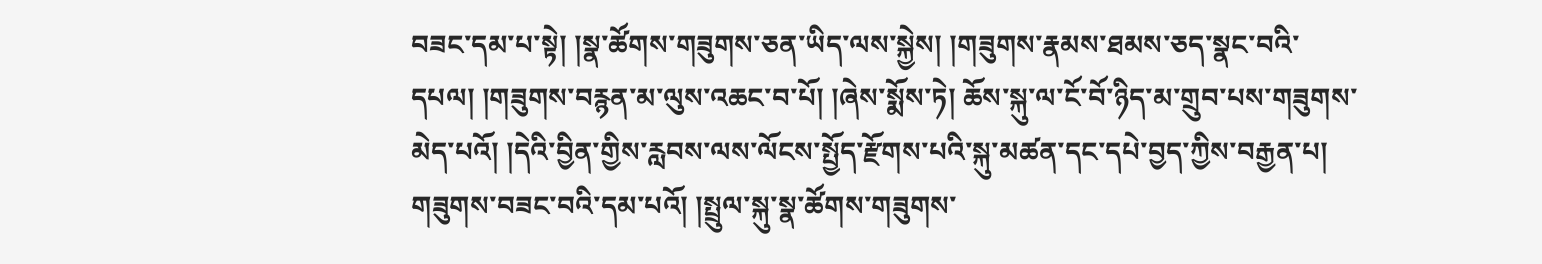བཟང་དམ་པ་སྟེ། །སྣ་ཚོགས་གཟུགས་ཅན་ཡིད་ལས་སྐྱེས། །གཟུགས་རྣམས་ཐམས་ཅད་སྣང་བའི་དཔལ། །གཟུགས་བརྙན་མ་ལུས་འཆང་བ་པོ། །ཞེས་སྨོས་ཏེ། ཆོས་སྐུ་ལ་ངོ་བོ་ཉིད་མ་གྲུབ་པས་གཟུགས་མེད་པའོ། །དེའི་བྱིན་གྱིས་རླབས་ལས་ལོངས་སྤྱོད་རྫོགས་པའི་སྐུ་མཚན་དང་དཔེ་བྱད་ཀྱིས་བརྒྱན་པ། གཟུགས་བཟང་བའི་དམ་པའོ། །སྤྲུལ་སྐུ་སྣ་ཚོགས་གཟུགས་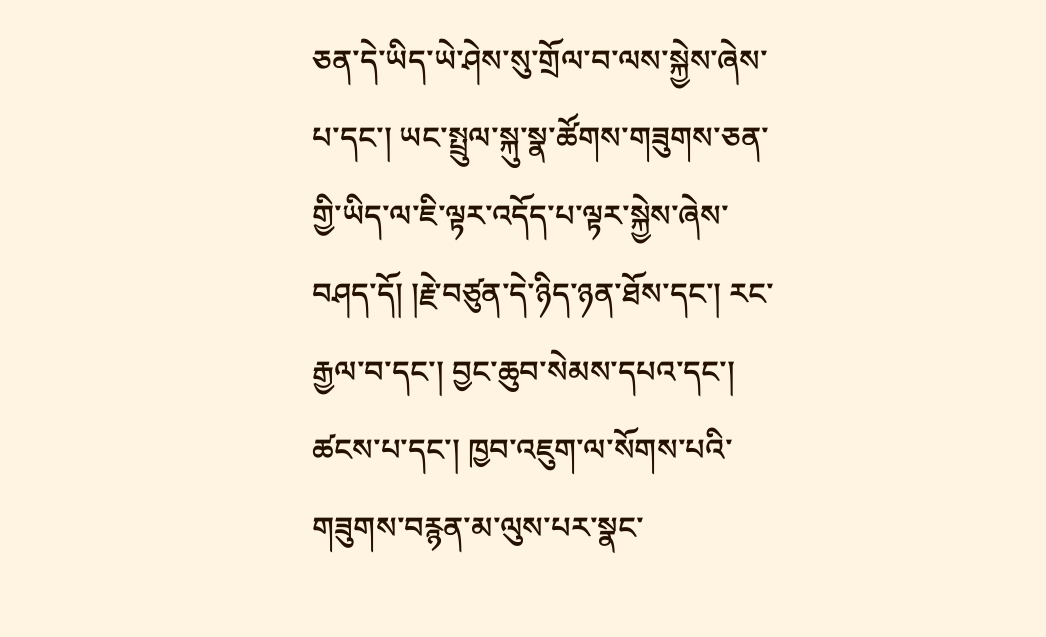ཅན་དེ་ཡིད་ཡེ་ཤེས་སུ་གྲོལ་བ་ལས་སྐྱེས་ཞེས་པ་དང་། ཡང་སྤྲུལ་སྐུ་སྣ་ཚོགས་གཟུགས་ཅན་གྱི་ཡིད་ལ་ཇི་ལྟར་འདོད་པ་ལྟར་སྐྱེས་ཞེས་བཤད་དོ། །རྗེ་བཙུན་དེ་ཉིད་ཉན་ཐོས་དང་། རང་རྒྱལ་བ་དང་། བྱང་ཆུབ་སེམས་དཔའ་དང་། ཚངས་པ་དང་། ཁྱབ་འཇུག་ལ་སོགས་པའི་གཟུགས་བརྙན་མ་ལུས་པར་སྣང་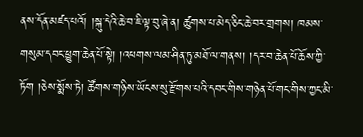ནས་དོན་མཛད་པའོ། །སྐུ་དེའི་ཆེ་བ་ཇི་ལྟ་བུ་ཞེ་ན། ཚུགས་པ་མེད་ཅིང་ཆེ་བར་གྲགས། ཁམས་གསུམ་དབང་ཕྱུག་ཆེན་པོ་སྟེ། །འཕགས་ལམ་ཤིན་ཏུ་མཐོ་ལ་གནས། །དར་བ་ཆེན་པོ་ཆོས་ཀྱི་ཏོག །ཅེས་སྨོས་ཏེ། ཚོགས་གཉིས་ཡོངས་སུ་རྫོགས་པའི་དབང་གིས་གཉེན་པོ་གང་གིས་ཀྱང་མི་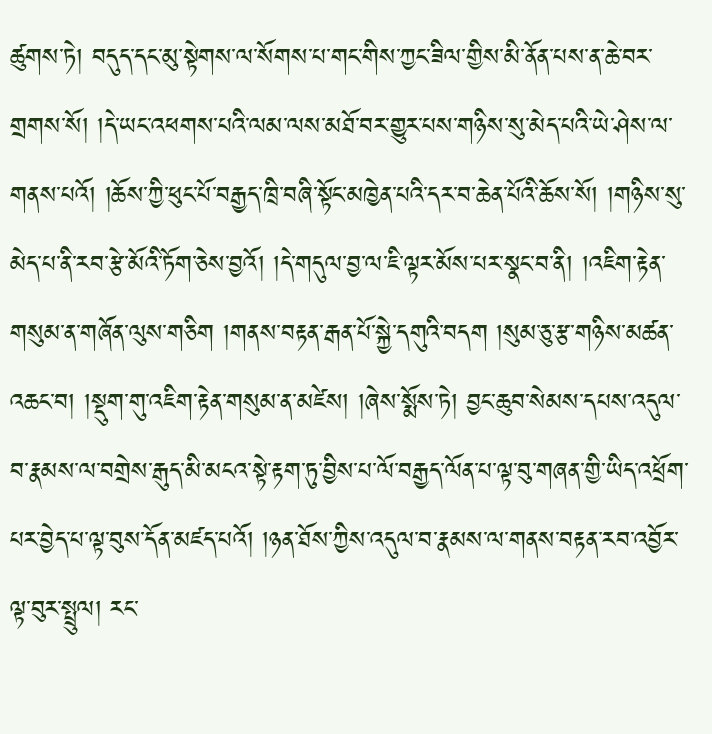ཚུགས་ཏེ། བདུད་དང་མུ་སྟེགས་ལ་སོགས་པ་གང་གིས་ཀྱང་ཟིལ་གྱིས་མི་ནོན་པས་ན་ཆེ་བར་གྲགས་སོ། །དེ་ཡང་འཕགས་པའི་ལམ་ལས་མཐོ་བར་གྱུར་པས་གཉིས་སུ་མེད་པའི་ཡེ་ཤེས་ལ་གནས་པའོ། །ཆོས་ཀྱི་ཕུང་པོ་བརྒྱད་ཁྲི་བཞི་སྟོང་མཁྱེན་པའི་དར་བ་ཆེན་པོའི་ཆོས་སོ། །གཉིས་སུ་མེད་པ་ནི་རབ་རྩེ་མོའི་ཏོག་ཅེས་བྱའོ། །དེ་གདུལ་བྱ་ལ་ཇི་ལྟར་མོས་པར་སྣང་བ་ནི། །འཇིག་རྟེན་གསུམ་ན་གཞོན་ལུས་གཅིག །གནས་བརྟན་རྒན་པོ་སྐྱེ་དགུའི་བདག །སུམ་ཅུ་རྩ་གཉིས་མཚན་འཆང་བ། །སྡུག་གུ་འཇིག་རྟེན་གསུམ་ན་མཛེས། །ཞེས་སྨོས་ཏེ། བྱང་ཆུབ་སེམས་དཔས་འདུལ་བ་རྣམས་ལ་བགྲེས་རྒུད་མི་མངའ་སྟེ་རྟག་ཏུ་བྱིས་པ་ལོ་བརྒྱད་ལོན་པ་ལྟ་བུ་གཞན་གྱི་ཡིད་འཕྲོག་པར་བྱེད་པ་ལྟ་བུས་དོན་མཛད་པའོ། །ཉན་ཐོས་ཀྱིས་འདུལ་བ་རྣམས་ལ་གནས་བརྟན་རབ་འབྱོར་ལྟ་བུར་སྤྲུལ། རང་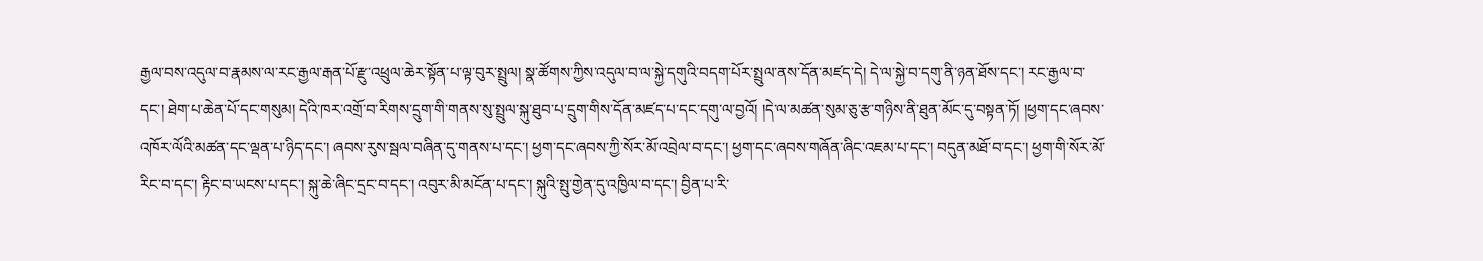རྒྱལ་བས་འདུལ་བ་རྣམས་ལ་རང་རྒྱལ་རྒན་པོ་རྫུ་འཕྲུལ་ཆེར་སྟོན་པ་ལྟ་བུར་སྤྲུལ། སྣ་ཚོགས་ཀྱིས་འདུལ་བ་ལ་སྐྱེ་དགུའི་བདག་པོར་སྤྲུལ་ནས་དོན་མཛད་དེ། དེ་ལ་སྐྱེ་བ་དགུ་ནི་ཉན་ཐོས་དང་། རང་རྒྱལ་བ་དང་། ཐེག་པ་ཆེན་པོ་དང་གསུམ། དེའི་ཁར་འགྲོ་བ་རིགས་དྲུག་གི་གནས་སུ་སྤྲུལ་སྐུ་ཐུབ་པ་དྲུག་གིས་དོན་མཛད་པ་དང་དགུ་ལ་བྱའོ། །དེ་ལ་མཚན་སུམ་ཅུ་རྩ་གཉིས་ནི་ཐུན་མོང་དུ་བསྟན་ཏོ། །ཕྱག་དང་ཞབས་འཁོར་ལོའི་མཚན་དང་ལྡན་པ་ཉིད་དང་། ཞབས་རུས་སྦལ་བཞིན་དུ་གནས་པ་དང་། ཕྱག་དང་ཞབས་ཀྱི་སོར་མོ་འབྲེལ་བ་དང་། ཕྱག་དང་ཞབས་གཞོན་ཞིང་འཇམ་པ་དང་། བདུན་མཐོ་བ་དང་། ཕྱག་གི་སོར་མོ་རིང་བ་དང་། རྟིང་བ་ཡངས་པ་དང་། སྐུ་ཆེ་ཞིང་དྲང་བ་དང་། འབུར་མི་མངོན་པ་དང་། སྐུའི་སྤུ་གྱེན་དུ་འཁྱིལ་བ་དང་། བྱིན་པ་རི་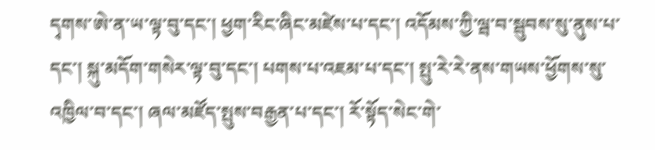དྭགས་ཨེ་ན་ཡ་ལྟ་བུ་དང་། ཕྱག་རིང་ཞིང་མཛེས་པ་དང་། འདོམས་ཀྱི་ལྦ་བ་སྦུབས་སུ་ནུས་པ་དང་། སྐུ་མདོག་གསེར་ལྟ་བུ་དང་། པགས་པ་འཇམ་པ་དང་། སྤུ་རེ་རེ་ནས་གཡས་ཕྱོགས་སུ་འཁྱིལ་བ་དང་། ཞལ་མཛོད་སྤུས་བརྒྱན་པ་དང་། རོ་སྟོད་སེང་གེ་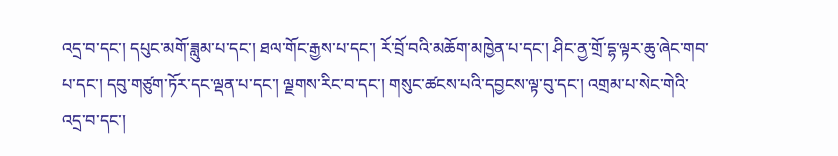འདྲ་བ་དང་། དཔུང་མགོ་ཟླུམ་པ་དང་། ཐལ་གོང་རྒྱས་པ་དང་། རོ་བྲོ་བའི་མཆོག་མཁྱེན་པ་དང་། ཤིང་ནྱ་གྲོ་དྷ་ལྟར་ཆུ་ཞེང་གབ་པ་དང་། དབུ་གཙུག་ཏོར་དང་ལྡན་པ་དང་། ལྗགས་རིང་བ་དང་། གསུང་ཚངས་པའི་དབྱངས་ལྟ་བུ་དང་། འགྲམ་པ་སེང་གེའི་འདྲ་བ་དང་།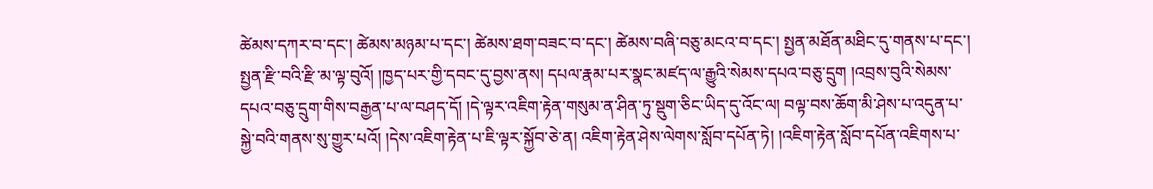ཚེམས་དཀར་བ་དང་། ཚེམས་མཉམ་པ་དང་། ཚེམས་ཐག་བཟང་བ་དང་། ཚེམས་བཞི་བཅུ་མངའ་བ་དང་། སྤྱན་མཐོན་མཐིང་དུ་གནས་པ་དང་། སྤྱན་རྫི་བའི་རྫི་མ་ལྟ་བུའོ། །ཁྱད་པར་གྱི་དབང་དུ་བྱས་ནས། དཔལ་རྣམ་པར་སྣང་མཛད་ལ་རྒྱུའི་སེམས་དཔའ་བཅུ་དྲུག །འབྲས་བུའི་སེམས་དཔའ་བཅུ་དྲུག་གིས་བརྒྱན་པ་ལ་བཤད་དོ། །དེ་ལྟར་འཇིག་རྟེན་གསུམ་ན་ཤིན་ཏུ་སྡུག་ཅིང་ཡིད་དུ་འོང་ལ། བལྟ་བས་ཆོག་མི་ཤེས་པ་འདུན་པ་སྐྱེ་བའི་གནས་སུ་གྱུར་པའོ། །དེས་འཇིག་རྟེན་པ་ཇི་ལྟར་སྐྱོབ་ཅེ་ན། འཇིག་རྟེན་ཤེས་ལེགས་སློབ་དཔོན་ཏེ། །འཇིག་རྟེན་སློབ་དཔོན་འཇིགས་པ་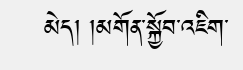མེད། །མགོན་སྐྱོབ་འཇིག་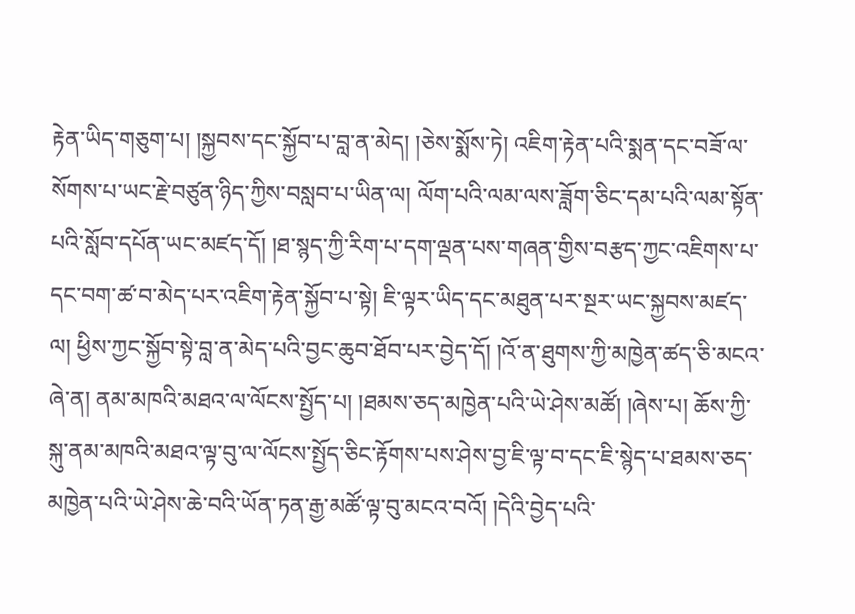རྟེན་ཡིད་གཅུག་པ། །སྐྱབས་དང་སྐྱོབ་པ་བླ་ན་མེད། །ཅེས་སྨོས་ཏེ། འཇིག་རྟེན་པའི་སྨན་དང་བཟོ་ལ་སོགས་པ་ཡང་རྗེ་བཙུན་ཉིད་ཀྱིས་བསླབ་པ་ཡིན་ལ། ལོག་པའི་ལམ་ལས་ཟློག་ཅིང་དམ་པའི་ལམ་སྟོན་པའི་སློབ་དཔོན་ཡང་མཛད་དོ། །ཐ་སྙད་ཀྱི་རིག་པ་དག་ལྡན་པས་གཞན་གྱིས་བརྩད་ཀྱང་འཇིགས་པ་དང་བག་ཚ་བ་མེད་པར་འཇིག་རྟེན་སྐྱོབ་པ་སྟེ། ཇི་ལྟར་ཡིད་དང་མཐུན་པར་སྔར་ཡང་སྐྱབས་མཛད་ལ། ཕྱིས་ཀྱང་སྐྱོབ་སྟེ་བླ་ན་མེད་པའི་བྱང་ཆུབ་ཐོབ་པར་བྱེད་དོ། །འོ་ན་ཐུགས་ཀྱི་མཁྱེན་ཚད་ཅི་མངའ་ཞེ་ན། ནམ་མཁའི་མཐའ་ལ་ལོངས་སྤྱོད་པ། །ཐམས་ཅད་མཁྱེན་པའི་ཡེ་ཤེས་མཚོ། །ཞེས་པ། ཆོས་ཀྱི་སྐུ་ནམ་མཁའི་མཐའ་ལྟ་བུ་ལ་ལོངས་སྤྱོད་ཅིང་རྟོགས་པས་ཤེས་བྱ་ཇི་ལྟ་བ་དང་ཇི་སྙེད་པ་ཐམས་ཅད་མཁྱེན་པའི་ཡེ་ཤེས་ཆེ་བའི་ཡོན་ཏན་རྒྱ་མཚོ་ལྟ་བུ་མངའ་བའོ། །དེའི་བྱེད་པའི་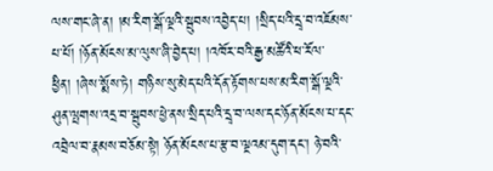ལས་གང་ཞེ་ན། །མ་རིག་སྒོ་ལྔའི་སྦུབས་འབྱེད་པ། །སྲིད་པའི་དྲྭ་བ་འཇོམས་པ་པོ། །ཉོན་མོངས་མ་ལུས་ཞི་བྱེད་པ། །འཁོར་བའི་རྒྱ་མཚོའི་ཕ་རོལ་ཕྱིན། །ཞེས་སྨོས་ཏེ། གཉིས་སུ་མེད་པའི་དོན་རྟོགས་པས་མ་རིག་སྒོ་ལྔའི་ཤུན་ལྤགས་འདྲ་བ་སྦུབས་ཕྱེ་ནས་སྲིད་པའི་དྲྭ་བ་ལས་དང་ཉོན་མོངས་པ་དང་འབྲེལ་བ་རྣམས་བཅོམ་སྟེ། ཉོན་མོངས་པ་རྩ་བ་ལྔའམ་དུག་དང་། ཉེ་བའི་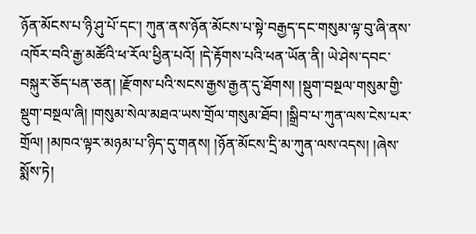ཉོན་མོངས་པ་ཉི་ཤུ་པོ་དང་། ཀུན་ནས་ཉོན་མོངས་པ་སྟེ་བརྒྱད་དང་གསུམ་ལྟ་བུ་ཞི་ནས་འཁོར་བའི་རྒྱ་མཚོའི་ཕ་རོལ་ཕྱིན་པའོ། །དེ་རྟོགས་པའི་ཕན་ཡོན་ནི། ཡེ་ཤེས་དབང་བསྐུར་ཅོད་པན་ཅན། །རྫོགས་པའི་སངས་རྒྱས་རྒྱན་དུ་ཐོགས། །སྡུག་བསྔལ་གསུམ་གྱི་སྡུག་བསྔལ་ཞི། །གསུམ་སེལ་མཐའ་ཡས་གྲོལ་གསུམ་ཐོབ། །སྒྲིབ་པ་ཀུན་ལས་ངེས་པར་གྲོལ། །མཁའ་ལྟར་མཉམ་པ་ཉིད་དུ་གནས། །ཉོན་མོངས་དྲི་མ་ཀུན་ལས་འདས། །ཞེས་སྨོས་ཏེ།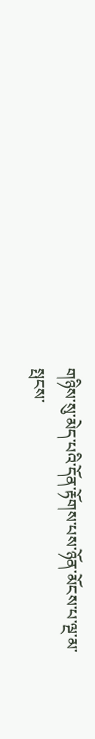གཉིས་སུ་མེད་པའི་དོན་རྟོགས་པས་ཉོན་མོངས་པ་ལྔ་མ་སྤངས་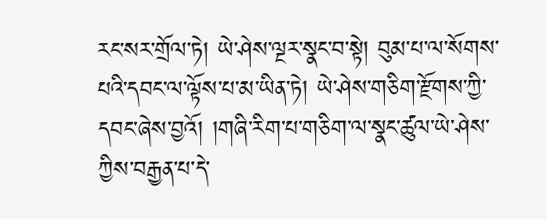རང་སར་གྲོལ་ཏེ། ཡེ་ཤེས་ལྔར་སྣང་བ་སྟེ། བུམ་པ་ལ་སོགས་པའི་དབང་ལ་ལྟོས་པ་མ་ཡིན་ཏེ། ཡེ་ཤེས་གཅིག་རྫོགས་ཀྱི་དབང་ཞེས་བྱའོ། །གཞི་རིག་པ་གཅིག་ལ་སྣང་ཚུལ་ཡེ་ཤེས་ཀྱིས་བརྒྱན་པ་དེ་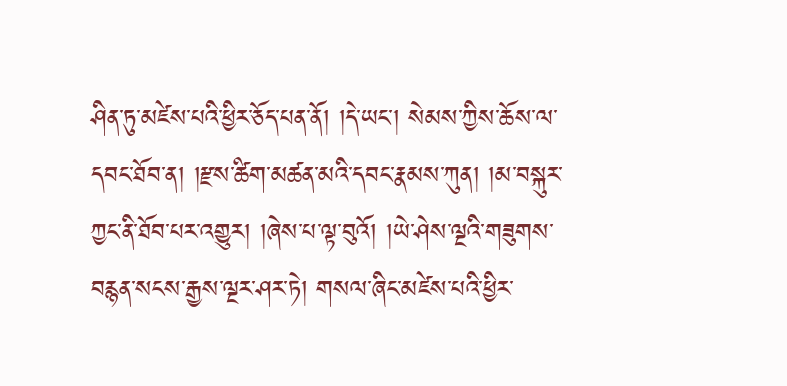ཤིན་ཏུ་མཛེས་པའི་ཕྱིར་ཅོད་པན་ནོ། །དེ་ཡང་། སེམས་ཀྱིས་ཆོས་ལ་དབང་ཐོབ་ན། །རྫས་ཚིག་མཚན་མའི་དབང་རྣམས་ཀུན། །མ་བསྐུར་ཀྱང་ནི་ཐོབ་པར་འགྱུར། །ཞེས་པ་ལྟ་བུའོ། །ཡེ་ཤེས་ལྔའི་གཟུགས་བརྙན་སངས་རྒྱས་ལྔར་ཤར་ཏེ། གསལ་ཞིང་མཛེས་པའི་ཕྱིར་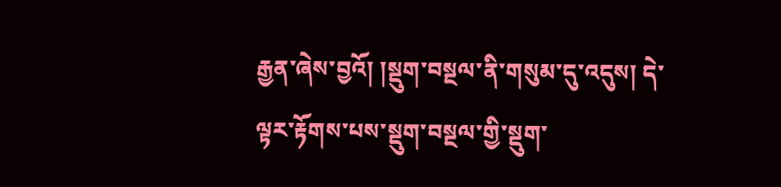རྒྱན་ཞེས་བྱའོ། །སྡུག་བསྔལ་ནི་གསུམ་དུ་འདུས། དེ་ལྟར་རྟོགས་པས་སྡུག་བསྔལ་གྱི་སྡུག་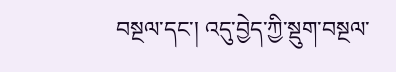བསྔལ་དང་། འདུ་བྱེད་ཀྱི་སྡུག་བསྔལ་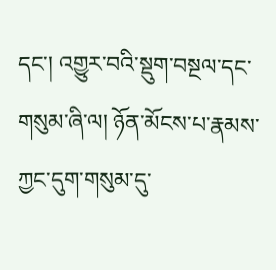དང་། འགྱུར་བའི་སྡུག་བསྔལ་དང་གསུམ་ཞི་ལ། ཉོན་མོངས་པ་རྣམས་ཀྱང་དུག་གསུམ་དུ་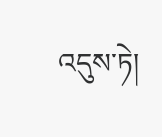འདུས་ཏེ།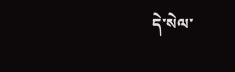དེ་སེལ་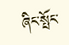ཞིང་སྤོང་